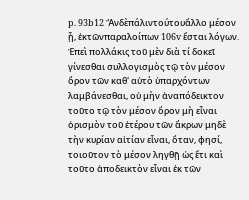p. 93b12 Ἂνδὲπάλιντούτουἄλλο μέσον ᾖ, ἐκτῶνπαραλοίπων 106v ἔσται λόγων. Ἐπεὶ πολλάκις τοῦ μὲν διὰ τί δοκεῖ γίνεσθαι συλλογισμὸς τῷ τὸν μέσον ὅρον τῶν καθ' αὑτὸ ὑπαρχόντων λαμβάνεσθαι, οὐ μὴν ἀναπόδεικτον τοῦτο τῷ τὸν μέσον ὅρον μὴ εἶναι ὁρισμὸν τοῦ ἐτέρου τῶν ἄκρων μηδὲ τὴν κυρίαν αἰτίαν εἶναι, ὅταν, φησί, τοιοῦτον τὸ μέσον ληγθῇ ὡς ἔτι καὶ τοῦτο ἀποδεικτὸν εἶναι ἐκ τῶν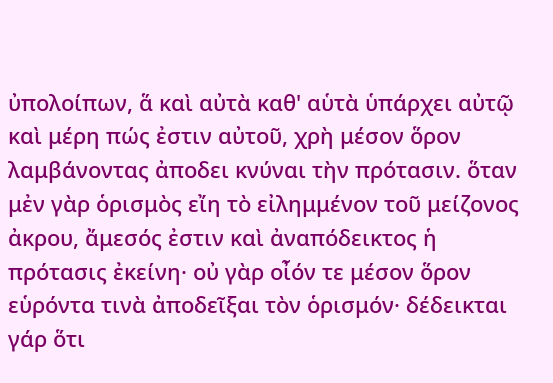ὐπολοίπων, ἅ καὶ αὐτὰ καθ' αὑτὰ ὑπάρχει αὐτῷ καὶ μέρη πώς ἐστιν αὐτοῦ, χρὴ μέσον ὅρον λαμβάνοντας ἀποδει κνύναι τὴν πρότασιν. ὅταν μἐν γὰρ ὁρισμὸς εἴη τὸ εἰλημμένον τοῦ μείζονος ἀκρου, ἄμεσός ἐστιν καὶ ἀναπόδεικτος ἡ πρότασις ἐκείνη· οὐ γὰρ οἶόν τε μέσον ὅρον εὑρόντα τινὰ ἀποδεῖξαι τὸν ὁρισμόν· δέδεικται γάρ ὅτι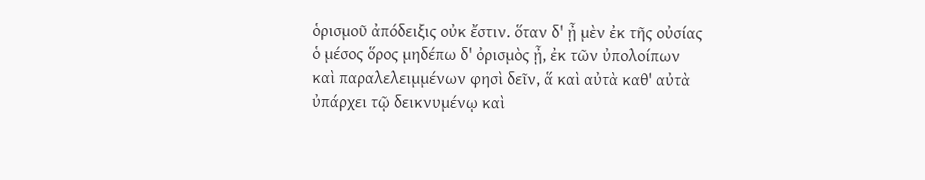ὁρισμοῦ ἀπόδειξις οὐκ ἔστιν. ὅταν δ' ᾖ μὲν ἐκ τῆς οὐσίας ὁ μέσος ὅρος μηδέπω δ' ὀρισμὸς ᾖ, ἐκ τῶν ὐπολοίπων καὶ παραλελειμμένων φησὶ δεῖν, ἅ καὶ αὐτὰ καθ' αὐτὰ ὐπάρχει τῷ δεικνυμένῳ καὶ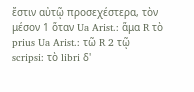ἔστιν αὐτῷ προσεχέστερα, τὸν μέσον 1 ὅταν Ua Arist.: ἅμα R τὸ prius Ua Arist.: τῶ R 2 τῷ scripsi: τὸ libri δ'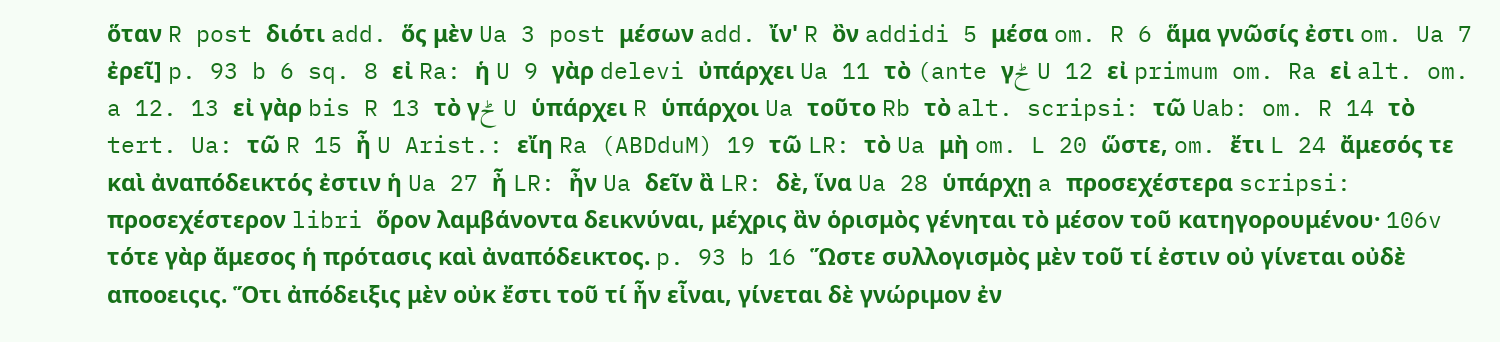ὅταν R post διότι add. ὅς μὲν Ua 3 post μέσων add. ἴν' R ὂν addidi 5 μέσα om. R 6 ἅμα γνῶσίς ἐστι om. Ua 7 ἐρεῖ] p. 93 b 6 sq. 8 εἰ Ra: ἡ U 9 γὰρ delevi ὐπάρχει Ua 11 τὸ (ante γݲ U 12 εἰ primum om. Ra εἰ alt. om. a 12. 13 εἰ γὰρ bis R 13 τὸ γݲ U ὑπάρχει R ὑπάρχοι Ua τοῦτο Rb τὸ alt. scripsi: τῶ Uab: om. R 14 τὸ tert. Ua: τῶ R 15 ἦ U Arist.: εἴη Ra (ABDduM) 19 τῶ LR: τὸ Ua μὴ om. L 20 ὥστε, om. ἔτι L 24 ἄμεσός τε καὶ ἀναπόδεικτός ἐστιν ἡ Ua 27 ἦ LR: ἦν Ua δεῖν ἂ LR: δὲ, ἵνα Ua 28 ὑπάρχῃ a προσεχέστερα scripsi: προσεχέστερον libri ὅρον λαμβάνοντα δεικνύναι, μέχρις ἂν ὁρισμὸς γένηται τὸ μέσον τοῦ κατηγορουμένου· 106v τότε γὰρ ἄμεσος ἡ πρότασις καὶ ἀναπόδεικτος. p. 93 b 16 Ὥστε συλλογισμὸς μὲν τοῦ τί ἐστιν οὐ γίνεται οὐδὲ αποοειςις. Ὅτι ἀπόδειξις μὲν οὐκ ἔστι τοῦ τί ἦν εἶναι, γίνεται δὲ γνώριμον ἐν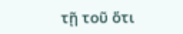τῇ τοῦ ὅτι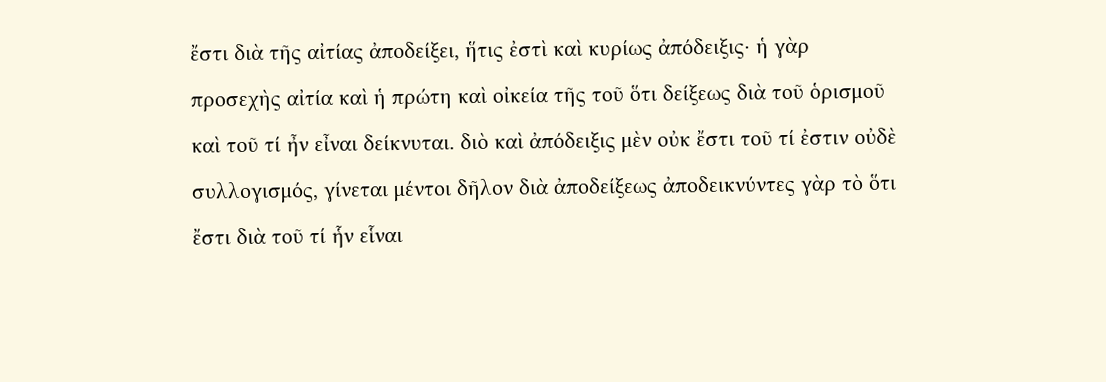ἔστι διὰ τῆς αἰτίας ἀποδείξει, ἥτις ἐστὶ καὶ κυρίως ἀπόδειξις· ἡ γὰρ προσεχὴς αἰτία καὶ ἡ πρώτη καὶ οἰκεία τῆς τοῦ ὅτι δείξεως διὰ τοῦ ὁρισμοῦ καὶ τοῦ τί ἦν εἶναι δείκνυται. διὸ καὶ ἀπόδειξις μὲν οὐκ ἔστι τοῦ τί ἐστιν οὐδὲ συλλογισμός, γίνεται μέντοι δῆλον διὰ ἀποδείξεως ἀποδεικνύντες γὰρ τὸ ὅτι ἔστι διὰ τοῦ τί ἧν εἷναι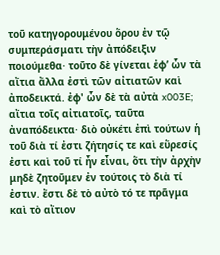τοῦ κατηγορουμένου ὅρου ἐν τῷ συμπεράσματι τὴν ἀπόδειξιν ποιούμεθα· τοῦτο δὲ γίνεται ἐφ’ ὧν τὰ αἴτια ἄλλα ἐστὶ τῶν αἰτιατῶν καὶ ἀποδεικτά. ἐφ' ὧν δὲ τὰ αὐτὰ x003E; αἴτια τοῖς αἰτιατοῖς, ταῦτα ἀναπόδεικτα· διὸ οὐκέτι ἐπὶ τούτων ἡ τοῦ διὰ τί ἐστι ζήτησίς τε καὶ εὕρεσίς ἐστι καὶ τοῦ τί ἦν εἶναι, ὅτι τὴν ἀρχὴν μηδὲ ζητοῦμεν ἐν τούτοις τὸ διὰ τί ἐστιν. ἔστι δὲ τὸ αὐτὸ τό τε πρᾶγμα καὶ τὸ αἴτιον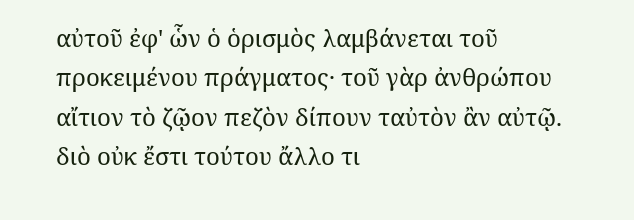αὐτοῦ ἐφ' ὧν ὁ ὁρισμὸς λαμβάνεται τοῦ προκειμένου πράγματος· τοῦ γὰρ ἀνθρώπου αἴτιον τὸ ζῷον πεζὸν δίπουν ταὐτὸν ἂν αὐτῷ. διὸ οὐκ ἔστι τούτου ἄλλο τι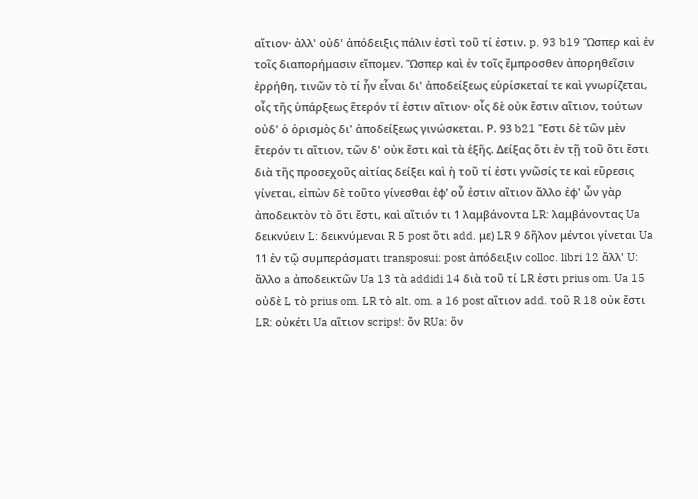αἴτιον· ἀλλ' οὐδ' ἀπόδειξις πάλιν ἐστὶ τοῦ τί ἐστιν. p. 93 b19 Ὥσπερ καὶ ἐν τοῖς διαπορήμασιν εἴπομεν. Ὥσπερ καὶ ἐν τοῖς ἔμπροσθεν ἀπορηθεῖσιν ἐρρήθη, τινῶν τὸ τί ἧν εἷναι δι' ἀποδείξεως εὑρίσκεταί τε καὶ γνωρίζεται, οἷς τῆς ὑπάρξεως ἕτερόν τί ἐστιν αἴτιον· οἷς δὲ οὐκ ἔστιν αἴτιον, τούτων οὐδ' ὁ ὁρισμὸς δι' ἀποδείξεως γινώσκεται. Ρ. 93 b21 Ἔστι δὲ τῶν μὲν ἕτερόν τι αἴτιον, τῶν δ' οὐκ ἔστι καὶ τὰ ἑξῆς. Δείξας ὅτι ἐν τῇ τοῦ ὅτι ἔστι διὰ τῆς προσεχοῦς αἰτίας δείξει καὶ ἡ τοῦ τί ἐστι γνῶσίς τε καὶ εὕρεσις γίνεται, εἰπὼν δὲ τοῦτο γίνεσθαι ἐφ’ οὗ ἐστιν αἴτιον ἄλλο ἐφ' ὧν γὰρ ἀποδεικτὸν τὸ ὅτι ἔστι, καὶ αἴτιόν τι 1 λαμβάνοντα LR: λαμβάνοντας Ua δεικνύειν L: δεικνύμεναι R 5 post ὅτι add. με) LR 9 δῆλον μέντοι γίνεται Ua 11 ἐν τῷ συμπεράσματι transposui: post ἀπόδειξιν colloc. libri 12 ἄλλ' U: ἄλλο a ἀποδεικτῶν Ua 13 τὰ addidi 14 διὰ τοῦ τί LR ἐστι prius om. Ua 15 οὐδὲ L τὸ prius om. LR τὸ alt. om. a 16 post αἵτιον add. τοῦ R 18 οὐκ ἔστι LR: οὐκέτι Ua αἵτιον scrips!: ὄν RUa: ὂν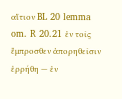αἵτιον BL 20 lemma om. R 20.21 ἐν τοῖς ἔμπροσθεν ἀπορηθεῖσιν ἐρρήθη — ἐν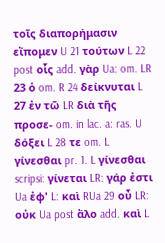τοῖς διαπορήμασιν εἴπομεν U 21 τούτων L 22 post οἷς add. γὰρ Ua: om. LR 23 ὁ om. R 24 δείκνυται L 27 ἐν τῶ LR διὰ τῆς προσε- om. in lac. a: ras. U δόξει L 28 τε om. L γίνεσθαι pr. 1. L γίνεσθαι scripsi: γίνεται LR: γάρ ἐστι Ua ἐφ' L: καὶ RUa 29 οὖ LR: οὐκ Ua post ἄλο add. καὶ L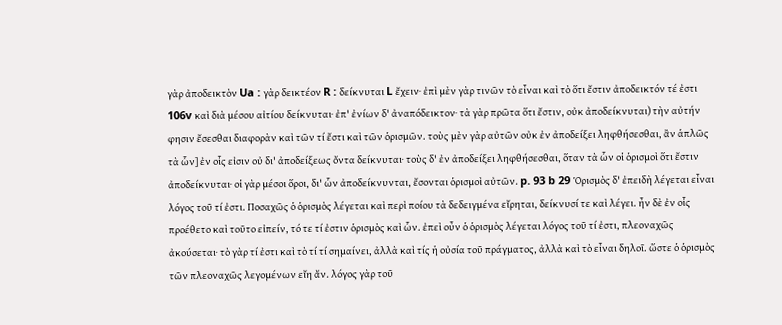γὰρ ἀποδεικτὸν Ua : γὰρ δεικτέον R : δείκνυται L ἔχειν· ἐπὶ μὲν γὰρ τινῶν τὸ εἶναι καὶ τὸ ὅτι ἔστιν ἀποδεικτόν τέ ἐστι 106v καὶ διὰ μέσου αἰτίου δείκνυται· ἐπ' ἐνίων δ' ἀναπόδεικτον· τὰ γὰρ πρῶτα ὅτι ἔστιν, οὐκ ἀποδείκνυται) τὴν αὐτήν φησιν ἔσεσθαι διαφορὰν καὶ τῶν τί ἔστι καὶ τῶν ὁρισμῶν. τοὺς μὲν γὰρ αὐτῶν οὐκ ἐν ἀποδείξει ληφθήσεσθαι, ἂν ἁπλῶς τὰ ὧν] ἐν οἷς εἰσιν οὐ δι' ἀποδείξεως ὄντα δείκνυται· τοὺς δ' ἐν ἀποδείξει ληφθήσεσθαι, ὅταν τὰ ὧν οἱ ὁρισμοὶ ὅτι ἔστιν ἀποδείκνυται· οἱ γὰρ μέσοι ὅροι, δι' ὧν ἀποδείκνυνται, ἔσονται ὁρισμοὶ αὐτῶν. p. 93 b 29 Ὁρισμὸς δ' ἐπειδὴ λέγεται εἶναι λόγος τοῦ τί ἐστι. Ποσαχῶς ὁ ὁρισμὸς λέγεται καὶ περὶ ποίου τὰ δεδειγμένα εἴρηται, δείκνυσί τε καὶ λέγει. ἦν δὲ ἐν οἷς προέθετο καὶ τοῦτο εἰπείν, τό τε τί ἐστιν ὁρισμὸς καὶ ὧν. ἐπεὶ οὖν ὁ ὁρισμὸς λέγεται λόγος τοῦ τί ἐστι, πλεοναχῶς ἀκούσεται· τὸ γὰρ τί ἐστι καὶ τὸ τί τί σημαίνει, ἀλλὰ καὶ τίς ἡ οὐσία τοῦ πράγματος, ἀλλὰ καὶ τὸ εἶναι δηλοῖ. ὥστε ὁ ὁρισμὸς τῶν πλεοναχῶς λεγομένων εἴη ἄν. λόγος γὰρ τοῦ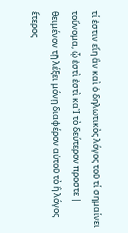τί ἐστιν εἴη ἂν καὶ ὁ δηλωτικὸς λόγος τοῦ τί σημαίνει τοὔνομα, ᾧ ἐστὶ ἐστὶ καῚ τὸ δεύτερον προστε | θειμένον τῇ λέξει μόνῃ διαφέρον αὐτοῦ τὸ ἢ λόγος ἕτερος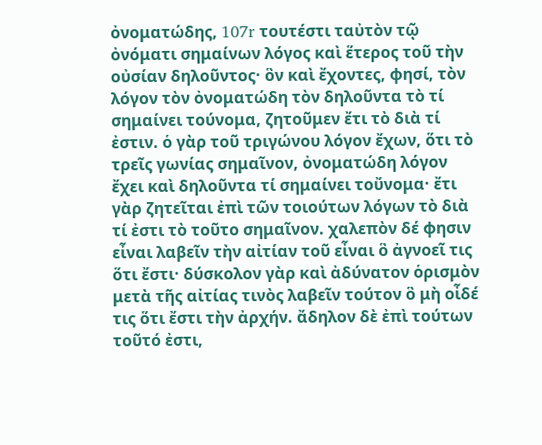ὀνοματώδης, 107r τουτέστι ταὐτὸν τῷ ὀνόματι σημαίνων λόγος καὶ ἕτερος τοῦ τὴν οὐσίαν δηλοῦντος· ὃν καὶ ἔχοντες, φησί, τὸν λόγον τὸν ὀνοματώδη τὸν δηλοῦντα τὸ τί σημαίνει τούνομα, ζητοῦμεν ἔτι τὸ διὰ τί ἐστιν. ὁ γὰρ τοῦ τριγώνου λόγον ἔχων, ὅτι τὸ τρεῖς γωνίας σημαῖνον, ὀνοματώδη λόγον ἔχει καὶ δηλοῦντα τί σημαίνει τοὔνομα· ἔτι γὰρ ζητεῖται ἐπὶ τῶν τοιούτων λόγων τὸ διὰ τί ἐστι τὸ τοῦτο σημαῖνον. χαλεπὸν δέ φησιν εἶναι λαβεῖν τὴν αἰτίαν τοῦ εἶναι ὃ ἀγνοεῖ τις ὅτι ἔστι· δύσκολον γὰρ καὶ ἀδύνατον ὁρισμὸν μετὰ τῆς αἰτίας τινὸς λαβεῖν τούτον ὃ μὴ οἶδέ τις ὅτι ἔστι τὴν ἀρχήν. ἄδηλον δὲ ἐπὶ τούτων τοῦτό ἐστι,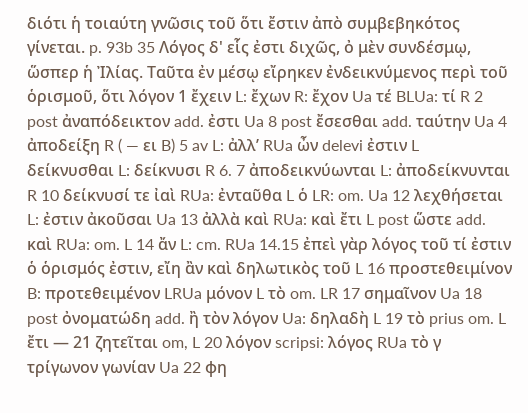διότι ἡ τοιαύτη γνῶσις τοῦ ὅτι ἔστιν ἀπὸ συμβεβηκότος γίνεται. p. 93b 35 Λόγος δ' εἷς ἐστι διχῶς, ὀ μὲν συνδέσμῳ, ὥσπερ ἡ Ἰλίας. Ταῦτα ἐν μέσῳ εἴρηκεν ἐνδεικνύμενος περὶ τοῦ ὁρισμοῦ, ὅτι λόγον 1 ἔχειν L: ἔχων R: ἔχον Ua τέ BLUa: τί R 2 post ἀναπόδεικτον add. ἐστι Ua 8 post ἔσεσθαι add. ταύτην Ua 4 ἀποδείξη R ( — ει B) 5 av L: ἀλλ’ RUa ὦν delevi ἐστιν L δείκνυσθαι L: δείκνυσι R 6. 7 ἀποδεικνύωνται L: ἀποδείκνυνται R 10 δείκνυσί τε ἰαὶ RUa: ἐνταῦθα L ὁ LR: om. Ua 12 λεχθήσεται L: ἐστιν ἀκοῦσαι Ua 13 ἀλλὰ καὶ RUa: καὶ ἔτι L post ὥστε add. καὶ RUa: om. L 14 ἄν L: cm. RUa 14.15 ἐπεὶ γὰρ λόγος τοῦ τί ἐστιν ὁ ὁρισμός ἐστιν, εἴη ἂν καὶ δηλωτικὸς τοῦ L 16 προστεθειμίνον B: προτεθειμένον LRUa μόνον L τὸ om. LR 17 σημαῖνον Ua 18 post ὀνοματώδη add. ἢ τὸν λόγον Ua: δηλαδὴ L 19 τὸ prius om. L ἔτι — 21 ζητεῖται om, L 20 λόγον scripsi: λόγος RUa τὸ γ τρίγωνον γωνίαν Ua 22 φη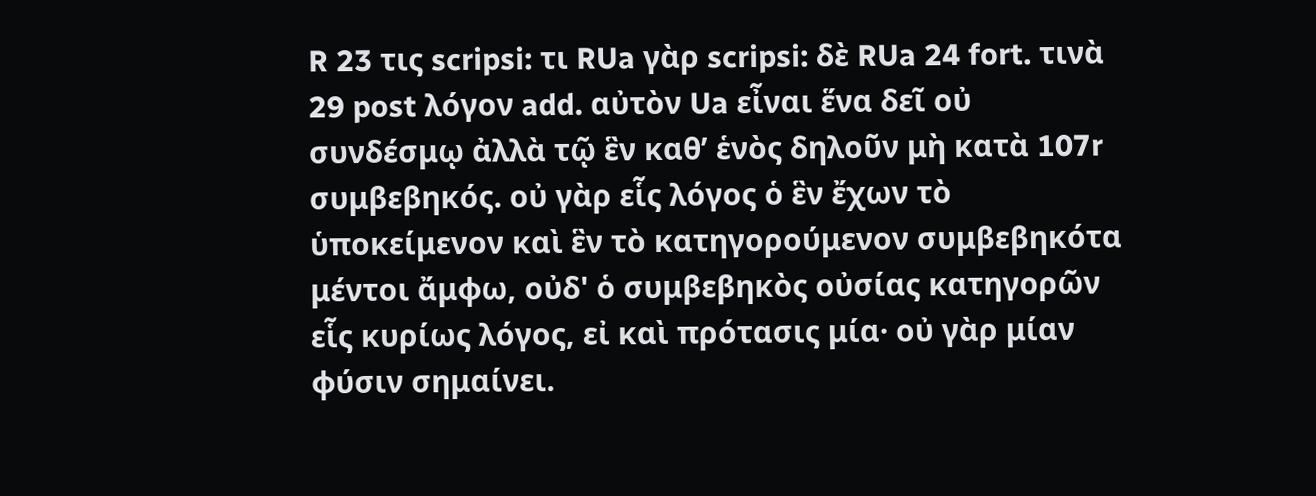R 23 τις scripsi: τι RUa γὰρ scripsi: δὲ RUa 24 fort. τινὰ 29 post λόγον add. αὐτὸν Ua εἶναι ἕνα δεῖ οὐ συνδέσμῳ ἀλλὰ τῷ ἓν καθ’ ἑνὸς δηλοῦν μὴ κατὰ 107r συμβεβηκός. οὐ γὰρ εἷς λόγος ὁ ἓν ἔχων τὸ ὑποκείμενον καὶ ἓν τὸ κατηγορούμενον συμβεβηκότα μέντοι ἄμφω, οὐδ' ὁ συμβεβηκὸς οὐσίας κατηγορῶν εἷς κυρίως λόγος, εἰ καὶ πρότασις μία· οὐ γὰρ μίαν φύσιν σημαίνει.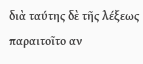διὰ ταύτης δὲ τῆς λέξεως παραιτοῖτο αν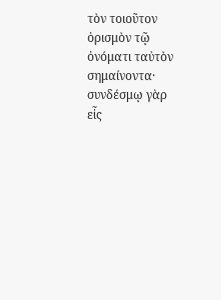τὸν τοιοῦτον ὁρισμὸν τῷ ὀνόματι ταὐτὸν σημαίνοντα· συνδέσμῳ γὰρ εἷς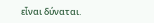εἶναι δύναται.